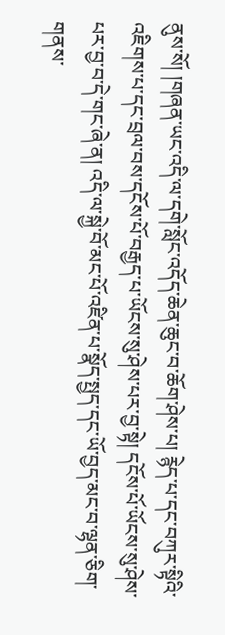ནུས་སོ། །གཞན་ཡང་འདི་ལ་དགེ་སློང་འདོད་ཆེན་ཆུང་བ་ཆོག་ཤེས་པ། རྙེད་པ་དང་བཀུར་སྟིའི་འཇིགས་པ་དང་བྲལ་བས་དངོས་པོ་བརྒྱད་པ་ཡོངས་སུ་ཤེས་པར་བྱ་སྟེ། དངོས་པོ་ཡོངས་སུ་ཤེས་པར་བྱ་བ་དེ་གང་ཞེ་ན། འདི་ལ་སྐྱེ་བོ་མང་པོ་འཛིན་པ་སྣོད་སྤྱད་དང་ཡོ་བྱད་མང་བ་ལྷན་ཅིག་གནས་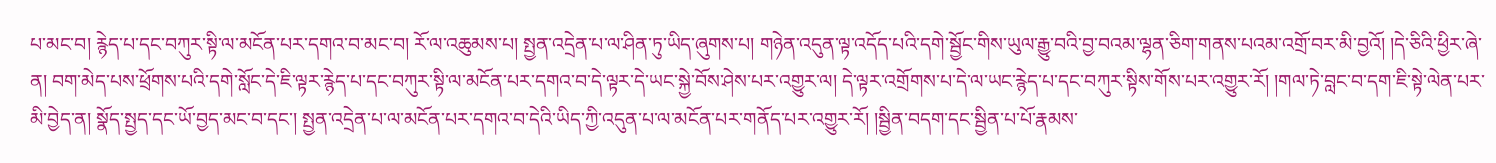པ་མང་བ། རྙེད་པ་དང་བཀུར་སྟི་ལ་མངོན་པར་དགའ་བ་མང་བ། རོ་ལ་འཆུམས་པ། སྤྱན་འདྲེན་པ་ལ་ཤིན་ཏུ་ཡིད་ཞུགས་པ། གཉེན་འདུན་ལྟ་འདོད་པའི་དགེ་སྦྱོང་གིས་ཡུལ་རྒྱུ་བའི་བྱ་བའམ་ལྷན་ཅིག་གནས་པའམ་འགྲོ་བར་མི་བྱའོ། །དེ་ཅིའི་ཕྱིར་ཞེ་ན། བག་མེད་པས་ཕྲོགས་པའི་དགེ་སློང་དེ་ཇི་ལྟར་རྙེད་པ་དང་བཀུར་སྟི་ལ་མངོན་པར་དགའ་བ་དེ་ལྟར་དེ་ཡང་སྐྱེ་བོས་ཤེས་པར་འགྱུར་ལ། དེ་ལྟར་འགྲོགས་པ་དེ་ལ་ཡང་རྙེད་པ་དང་བཀུར་སྟིས་གོས་པར་འགྱུར་རོ། །གལ་ཏེ་བླང་བ་དག་ཇི་སྟེ་ལེན་པར་མི་བྱེད་ན། སྣོད་སྤྱད་དང་ཡོ་བྱད་མང་བ་དང་། སྤྱན་འདྲེན་པ་ལ་མངོན་པར་དགའ་བ་དེའི་ཡིད་ཀྱི་འདུན་པ་ལ་མངོན་པར་གནོད་པར་འགྱུར་རོ། །སྦྱིན་བདག་དང་སྦྱིན་པ་པོ་རྣམས་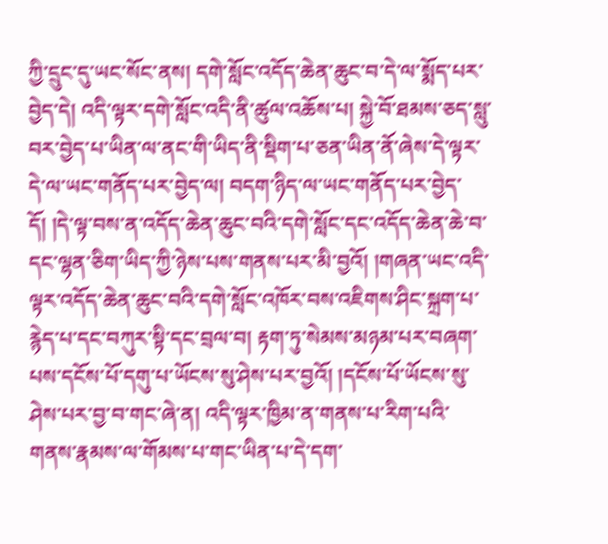ཀྱི་དྲུང་དུ་ཡང་སོང་ནས། དགེ་སློང་འདོད་ཆེན་ཆུང་བ་དེ་ལ་སྨོད་པར་བྱེད་དེ། འདི་ལྟར་དགེ་སློང་འདི་ནི་ཚུལ་འཆོས་པ། སྐྱེ་བོ་ཐམས་ཅད་སླུ་བར་བྱེད་པ་ཡིན་ལ་ནང་གི་ཡིད་ནི་སྡིག་པ་ཅན་ཡིན་ནོ་ཞེས་དེ་ལྟར་དེ་ལ་ཡང་གནོད་པར་བྱེད་ལ། བདག་ཉིད་ལ་ཡང་གནོད་པར་བྱེད་དོ། །དེ་ལྟ་བས་ན་འདོད་ཆེན་ཆུང་བའི་དགེ་སློང་དང་འདོད་ཆེན་ཆེ་བ་དང་ལྷན་ཅིག་ཡིད་ཀྱི་ཉེས་པས་གནས་པར་མི་བྱའོ། །གཞན་ཡང་འདི་ལྟར་འདོད་ཆེན་ཆུང་བའི་དགེ་སློང་འཁོར་བས་འཇིགས་ཤིང་སྐྲག་པ་རྙེད་པ་དང་བཀུར་སྟི་དང་བྲལ་བ། རྟག་ཏུ་སེམས་མཉམ་པར་བཞག་པས་དངོས་པོ་དགུ་པ་ཡོངས་སུ་ཤེས་པར་བྱའོ། །དངོས་པོ་ཡོངས་སུ་ཤེས་པར་བྱ་བ་གང་ཞེ་ན། འདི་ལྟར་ཁྱིམ་ན་གནས་པ་རིག་པའི་གནས་རྣམས་ལ་གོམས་པ་གང་ཡིན་པ་དེ་དག་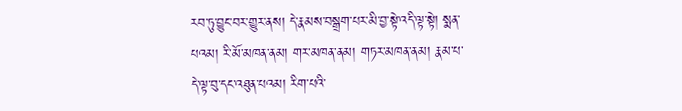རབ་ཏུ་བྱུང་བར་གྱུར་ནས། དེ་རྣམས་བསྒྲག་པར་མི་བྱ་སྟེ་འདི་ལྟ་སྟེ། སྨན་པའམ། རི་མོ་མཁན་ནམ། གར་མཁན་ནམ། གཏར་མཁན་ནམ། རྣམ་པ་དེ་ལྟ་བུ་དང་འཐུན་པའམ། རིག་པའི་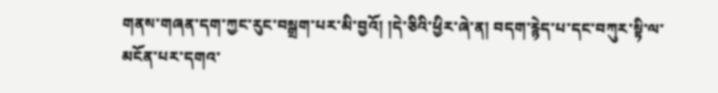གནས་གཞན་དག་ཀྱང་རུང་བསྒྲག་པར་མི་བྱའོ། །དེ་ཅིའི་ཕྱིར་ཞེ་ན། བདག་རྙེད་པ་དང་བཀུར་སྟི་ལ་མངོན་པར་དགའ་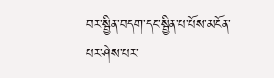བར་སྦྱིན་བདག་དང་སྦྱིན་པ་པོས་མངོན་པར་ཤེས་པར་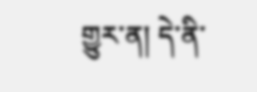གྱུར་ན། དེ་ནི་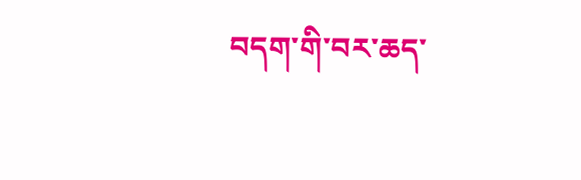བདག་གི་བར་ཆད་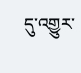དུ་འགྱུར་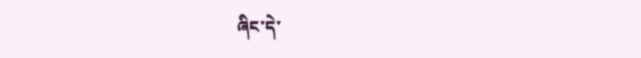ཞིང་དེ་